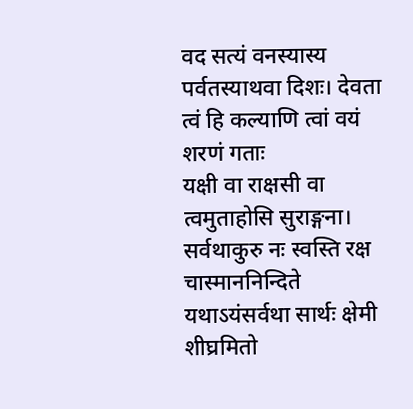वद सत्यं वनस्यास्य पर्वतस्याथवा दिशः। देवता त्वं हि कल्याणि त्वां वयं शरणं गताः
यक्षी वा राक्षसी वा त्वमुताहोसि सुराङ्गना। सर्वथाकुरु नः स्वस्ति रक्ष चास्माननिन्दिते
यथाऽयंसर्वथा सार्थः क्षेमी शीघ्रमितो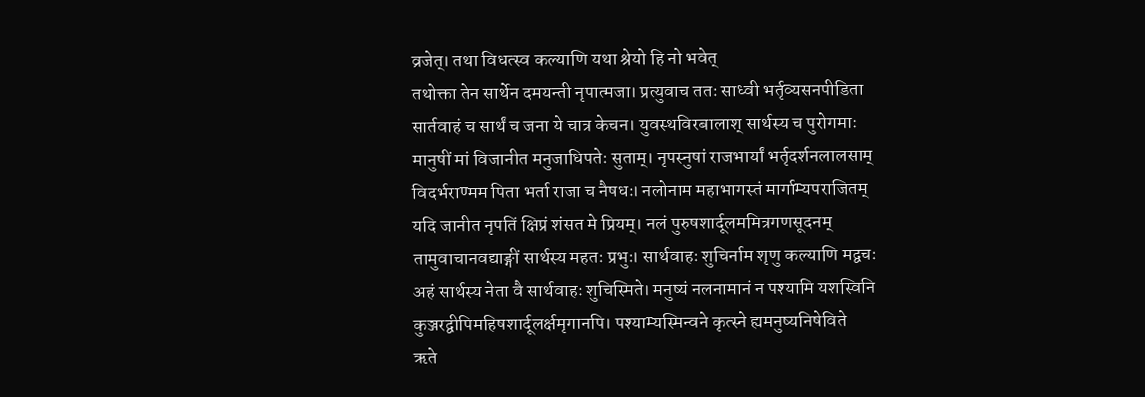व्रजेत्। तथा विधत्स्व कल्याणि यथा श्रेयो हि नो भवेत्
तथोक्ता तेन सार्थेन दमयन्ती नृपात्मजा। प्रत्युवाच ततः साध्वी भर्तृव्यसनपीडिता
सार्तवाहं च सार्थं च जना ये चात्र केचन। युवस्थविरबालाश् सार्थस्य च पुरोगमाः
मानुषीं मां विजानीत मनुजाधिपतेः सुताम्। नृपस्नुषां राजभार्यां भर्तृदर्शनलालसाम्
विदर्भराण्मम पिता भर्ता राजा च नैषधः। नलोनाम महाभागस्तं मार्गाम्यपराजितम्
यदि जानीत नृपतिं क्षिप्रं शंसत मे प्रियम्। नलं पुरुषशार्दूलममित्रगणसूदनम्
तामुवाचानवद्याङ्गीं सार्थस्य महतः प्रभुः। सार्थवाहः शुचिर्नाम शृणु कल्याणि मद्वचः
अहं सार्थस्य नेता वै सार्थवाहः शुचिस्मिते। मनुष्यं नलनामानं न पश्यामि यशस्विनि
कुञ्जरद्वीपिमहिषशार्दूलर्क्षमृगानपि। पश्याम्यस्मिन्वने कृत्स्ने ह्यमनुष्यनिषेविते
ऋते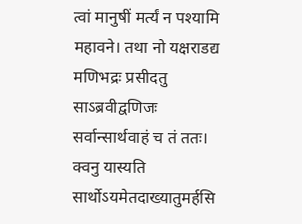त्वां मानुषीं मर्त्यं न पश्यामि महावने। तथा नो यक्षराडद्य मणिभद्रः प्रसीदतु
साऽब्रवीद्वणिजः सर्वान्सार्थवाहं च तं ततः। क्वनु यास्यति सार्थोऽयमेतदाख्यातुमर्हसि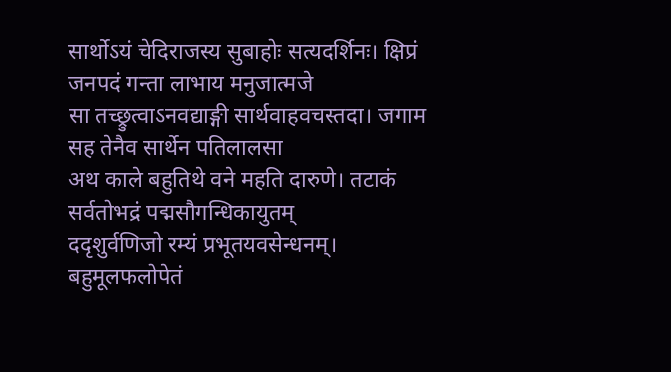सार्थोऽयं चेदिराजस्य सुबाहोः सत्यदर्शिनः। क्षिप्रं जनपदं गन्ता लाभाय मनुजात्मजे
सा तच्छ्रुत्वाऽनवद्याङ्गी सार्थवाहवचस्तदा। जगाम सह तेनैव सार्थेन पतिलालसा
अथ काले बहुतिथे वने महति दारुणे। तटाकं सर्वतोभद्रं पद्मसौगन्धिकायुतम्
ददृशुर्वणिजो रम्यं प्रभूतयवसेन्धनम्। बहुमूलफलोपेतं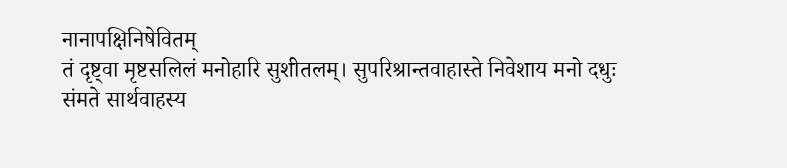नानापक्षिनिषेवितम्
तं दृष्ट्वा मृष्टसलिलं मनोहारि सुशीतलम्। सुपरिश्रान्तवाहास्ते निवेशाय मनो दधुः
संमते सार्थवाहस्य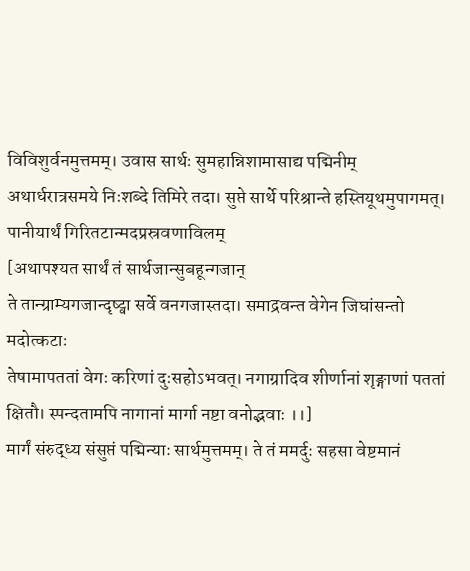विविशुर्वनमुत्तमम्। उवास सार्थः सुमहान्निशामासाद्य पद्मिनीम्
अथार्धरात्रसमये निःशब्दे तिमिरे तदा। सुप्ते सार्थे परिश्रान्ते हस्तियूथमुपागमत्। पानीयार्थं गिरितटान्मदप्रस्रवणाविलम्
[अथापश्यत सार्थं तं सार्थजान्सुबहून्गजान्
ते तान्ग्राम्यगजान्दृष्ट्वा सर्वे वनगजास्तदा। समाद्रवन्त वेगेन जिघांसन्तो मदोत्कटाः
तेषामापततां वेगः करिणां दुःसहोऽभवत्। नगाग्रादिव शीर्णानां शृङ्गाणां पततां क्षितौ। स्पन्दतामपि नागानां मार्गा नष्टा वनोद्भवाः ।।]
मार्गं संरुद्ध्य संसुप्तं पद्मिन्याः सार्थमुत्तमम्। ते तं ममर्दुः सहसा वेष्टमानं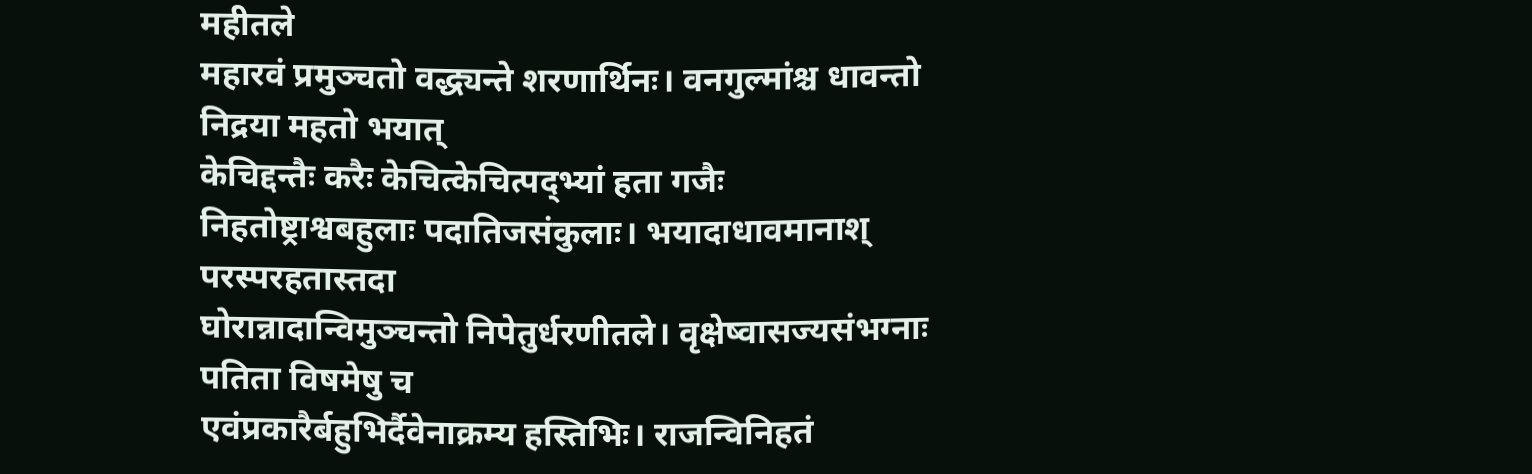महीतले
महारवं प्रमुञ्चतो वद्ध्यन्ते शरणार्थिनः। वनगुल्मांश्च धावन्तो निद्रया महतो भयात्
केचिद्दन्तैः करैः केचित्केचित्पद्भ्यां हता गजैः
निहतोष्ट्राश्वबहुलाः पदातिजसंकुलाः। भयादाधावमानाश् परस्परहतास्तदा
घोरान्नादान्विमुञ्चन्तो निपेतुर्धरणीतले। वृक्षेष्वासज्यसंभग्नाः पतिता विषमेषु च
एवंप्रकारैर्बहुभिर्दैवेनाक्रम्य हस्तिभिः। राजन्विनिहतं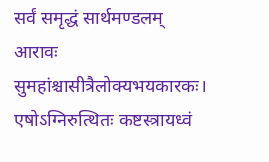सर्वं समृद्धं सार्थमण्डलम्
आरावः सुमहांश्चासीत्रैलोक्यभयकारकः। एषोऽग्निरुत्थितः कष्टस्त्रायध्वं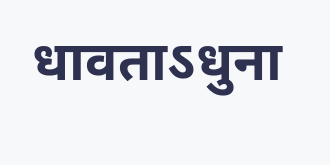धावताऽधुना